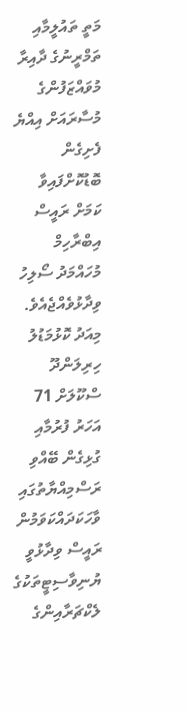މަތީ ތައުލީމާއި ތަމްރީނުގެ ދާއިރާ މުވައްޒަފުންގެ މުސާރައަށް އިއްޔެ ފެށިގެން ބޮޑުކޮށްފައިވާ ކަމަށް ރައީސް އިބްރާހިމް މުހައްމަދު ސޯލިހު ވިދާޅުވެއްޖެއެވެ.
މިއަދު ކޮޅުމަޑުލު ހިރިލަންދޫ ސްކޫލަށް 71 އަހަރު ފުރުމާއި ގުޅިގެން ބޭއްވި ރަސްމިއްޔާތުގައި ވާހަކަދައްކަވަމުން ރައީސް ވިދާޅުވީ ޔުނިވާސިޓީތަކުގެ ލެކްޗަރާއިންގެ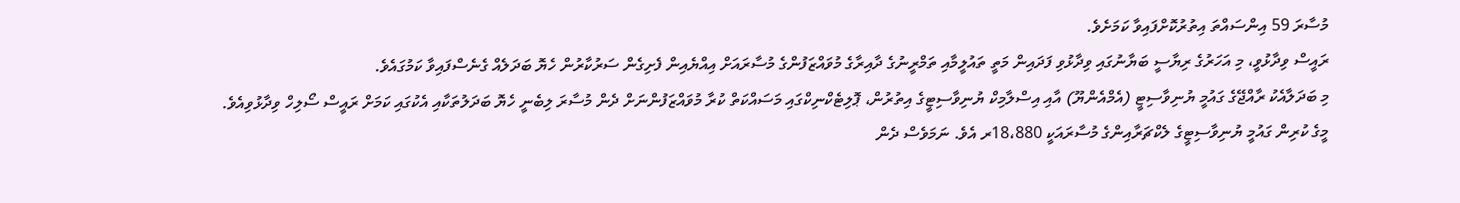މުސާރަ 59 އިންސައްތަ އިތުރުކޮށްފައިވާ ކަމަށެވެ.
ރައީސް ވިދާޅުވީ، މި އަހަރުގެ ރިޔާސީ ބަޔާނުގައި ވިދާޅުވި ފަދައިން މަތީ ތައުލީމާއި ތަމްރީނުގެ ދާއިރާގެ މުވައްޒަފުންގެ މުސާރައަށް އިއްޔެއިން ފެށިގެން ސަރުކާރުން ހެޔޮ ބަދަލެއް ގެނެސްފައިވާ ކަމުގައެވެ.
މި ބަދަލާއެކު ރާއްޖޭގެ ގައުމީ ޔުނިވާސިޓީ (އެމްއެންޔޫ) އާއި އިސްލާމިކް ޔުނިވާސިޓީގެ އިތުރުން، ޕޮލިޓެކްނިކްގައި މަސައްކަތް ކުރާ މުވައްޒަފުންނަށް ދެން މުސާރަ ލިބެނީ ހެޔޮ ބަދަލުތަކާއި އެކުގައި ކަމަށް ރައީސް ސޯލިހް ވިދާޅުވިއެވެ.
މީގެ ކުރިން ގައުމީ ޔުނިވާސިޓީގެ ލެކްޗަރާއިންގެ މުސާރައަކީ 18،880ރ އެވެ. ނަމަވެސް ދެން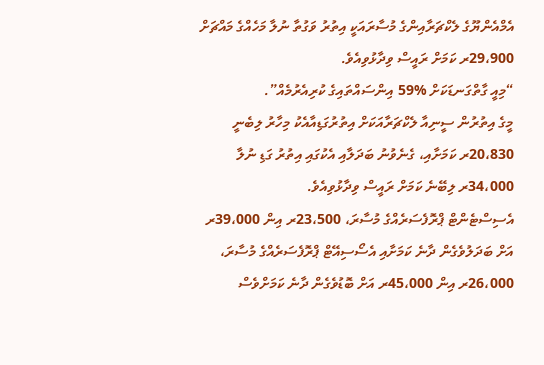އެމްއެންޔޫގެ ލެކްޗަރާއިންގެ މުސާރައަކީ އިތުރު ވަގުތާ ނުލާ މަހެއްގެ މައްޗަށް 29،900ރ ކަމަށް ރައީސް ވިދާޅުވިއެވެ.
“މިއީ ގާތްގަނޑަކަށް %59 އިންސައްތައިގެ ކުރިއެރުމެއް”.
މީގެ އިތުރުން ސީނިއާ ލެކްޗަރާއަކަށް އިތުރުގަޑިއާއެކު މިހާރު ލިބެނީ 20،830ރ ކަމަށާއި، ގެނެވުނު ބަދަލާއި އެކުގައި އިތުރު ގަޑި ނުލާ 34،000ރ ލިބޭނެ ކަމަށް ރައީސް ވިދާޅުވިއެވެ.
އެސިސްޓެންޓް ޕްރޮފެސަރެއްގެ މުސާރަ، 23،500ރ އިން 39،000ރ އަށް ބަދަލުވެގެން ދާނެ ކަމަށާއި އެސޯސިއޭޓް ޕްރޮފެސަރެއްގެ މުސާރަ، 26،000ރ އިން 45،000ރ އަށް ބޮޑުވެގެން ދާނެ ކަމަށްވެސް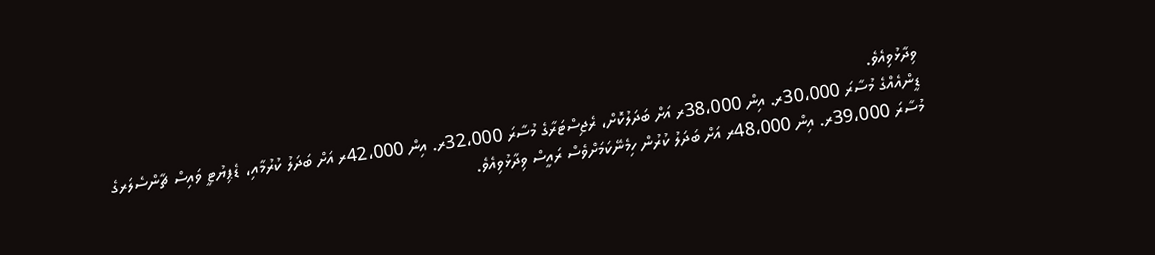ވިދާޅުވިއެވެ.
ޑީންއެއްގެ މުސާރަ 30،000ރ. އިން 38،000ރ އަށް ބަދަލުކޮށް، ރެޖިސްޓަރާގެ މުސާރަ 32،000ރ. އިން 42،000ރ އަށް ބަދަލު ކުރުމާއި، ޑެޕިޔުޓީ ވައިސް ޗާންސެލަރގެ މުސާރަ 39،000ރ. އިން 48،000ރ އަށް ބަދަލު ކުރުން ހިމެނޭކަމަށްވެސް ރައީސް ވިދާޅުވިއެވެ.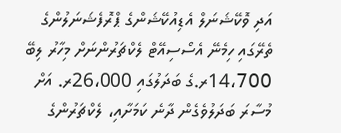އަދި ވޮކޭޝަނަލް އެޑިއުކޭޝަންގެ ޕްރޮފެޝަނަލުންގެ ތެރޭގައި ހިމެނޭ އެސޯސިއޭޓް ލެކްޗަރުންނަށް މިހާރު ލިބޭ 14،700ރ.ގެ ބަދަލުގައި 26،000ރ. އަށް މުސާރަ ބަދަލުވެގެން ދާނެ ކަމަށާއި، ލެކްޗަރުންގެ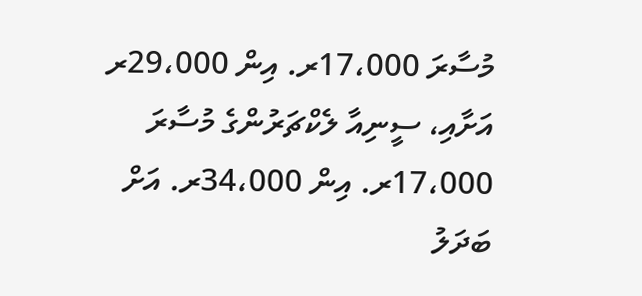މުސާރަ 17،000ރ. އިން 29،000ރ އަށާއި، ސީނިއާ ލެކްޗަރުންގެ މުސާރަ 17،000ރ. އިން 34،000ރ. އަށް ބަދަލު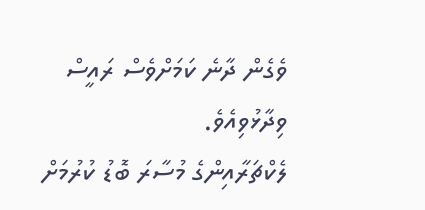ވެގެން ދާނެ ކަމަށްވެސް ރައީސް ވިދާޅުވިއެވެ.
ލެކްޗަރާއިންގެ މުސާރަ ބޮޑު ކުރުމަށް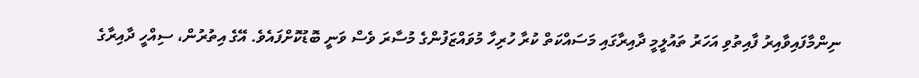ނިންމާފައިވާއިރު ފާއިތުވި އަހަރު ތައުލީމީ ދާއިރާގައި މަސައްކަތް ކުރާ ހުރިހާ މުވައްޒަފުންގެ މުސާރަ ވެސް ވަނީ ބޮޑުކޮށްފައެވެ. އޭގެ އިތުރުން، ސިއްހީ ދާއިރާގެ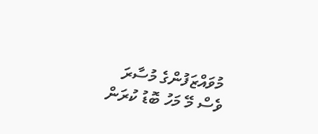މުވައްޒަފުންގެ މުސާރަ ވެސް މޭ މަހު ބޮޑު ކުރަން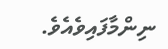ނިންމާފައިވެއެވެ.